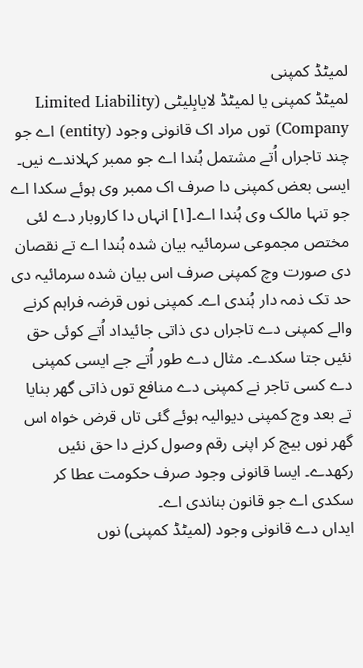لمیٹڈ کمپنی
لمیٹڈ کمپنی یا لمیٹڈ لایابِلیٹی (Limited Liability Company) توں مراد اک قانونی وجود (entity) اے جو چند تاجراں اُتے مشتمل ہُندا اے جو ممبر کہلاندے نيں۔ ایسی بعض کمپنی دا صرف اک ممبر وی ہوئے سکدا اے جو تنہا مالک وی ہُندا اے۔[۱] انہاں دا کاروبار دے لئی مختص مجموعی سرمائیہ بیان شدہ ہُندا اے تے نقصان دی صورت وچ کمپنی صرف اس بیان شدہ سرمائیہ دی حد تک ذمہ دار ہُندی اے۔ کمپنی نوں قرضہ فراہم کرنے والے کمپنی دے تاجراں دی ذاتی جائیداد اُتے کوئی حق نئيں جتا سکدے۔ مثال دے طور اُتے جے ایسی کمپنی دے کسی تاجر نے کمپنی دے منافع توں ذاتی گھر بنایا تے بعد وچ کمپنی دیوالیہ ہوئے گئی تاں قرض خواہ اس گھر نوں بیچ کر اپنی رقم وصول کرنے دا حق نئيں رکھدے۔ ایسا قانونی وجود صرف حکومت عطا کر سکدی اے جو قانون بناندی اے۔
ایداں دے قانونی وجود (لمیٹڈ کمپنی) نوں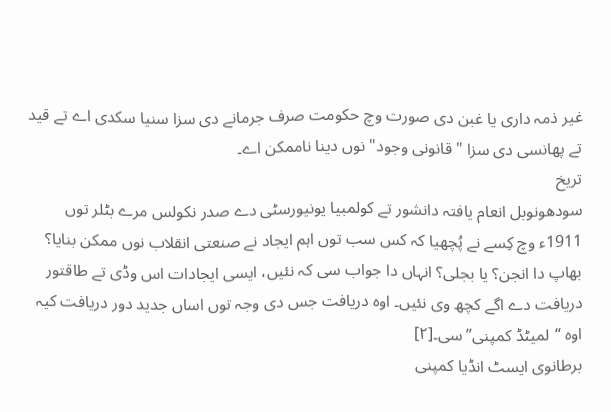غیر ذمہ داری یا غبن دی صورت وچ حکومت صرف جرمانے دی سزا سنیا سکدی اے تے قید تے پھانسی دی سزا "قانونی وجود" نوں دینا ناممکن اے۔
تریخ
سودھونوبل انعام یافتہ دانشور تے کولمبیا یونیورسٹی دے صدر نکولس مرے بٹلر توں 1911ء وچ کِسے نے پُچھیا کہ کس سب توں اہم ایجاد نے صنعتی انقلاب نوں ممکن بنایا؟ بھاپ دا انجن؟ یا بجلی؟ انہاں دا جواب سی کہ نئيں، ایسی ایجادات اس وڈی تے طاقتور دریافت دے اگے کچھ وی نئيں۔ اوہ دریافت جس دی وجہ توں اساں جدید دور دریافت کیہ اوہ “لمیٹڈ کمپنی” سی۔[۲]
برطانوی ایسٹ انڈیا کمپنی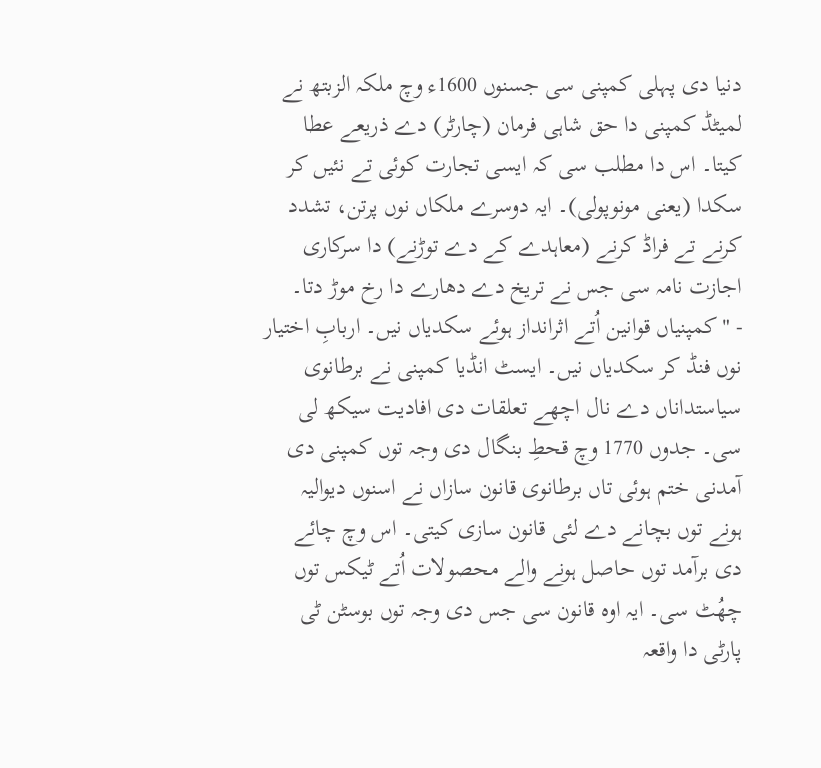دنیا دی پہلی کمپنی سی جسنوں 1600ء وچ ملکہ الزبتھ نے لمیٹڈ کمپنی دا حق شاہی فرمان (چارٹر) دے ذریعے عطا کيتا۔ اس دا مطلب سی کہ ایسی تجارت کوئی تے نئيں کر سکدا (یعنی مونوپولی)۔ ایہ دوسرے ملکاں نوں پرتن، تشدد کرنے تے فراڈ کرنے (معاہدے کے دے توڑنے) دا سرکاری اجازت نامہ سی جس نے تریخ دے دھارے دا رخ موڑ دتا۔
- "کمپنیاں قوانین اُتے اثرانداز ہوئے سکدیاں نيں۔ اربابِ اختیار نوں فنڈ کر سکدیاں نيں۔ ایسٹ انڈیا کمپنی نے برطانوی سیاستداناں دے نال اچھے تعلقات دی افادیت سیکھ لی سی۔ جدوں 1770 وچ قحطِ بنگال دی وجہ توں کمپنی دی آمدنی ختم ہوئی تاں برطانوی قانون سازاں نے اسنوں دیوالیہ ہونے توں بچانے دے لئی قانون سازی کیتی۔ اس وچ چائے دی برآمد توں حاصل ہونے والے محصولات اُتے ٹیکس توں چھُٹ سی۔ ایہ اوہ قانون سی جس دی وجہ توں بوسٹن ٹی پارٹی دا واقعہ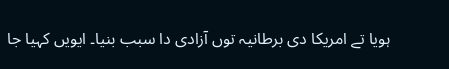ہويا تے امریکا دی برطانیہ توں آزادی دا سبب بنیا۔ ایويں کہیا جا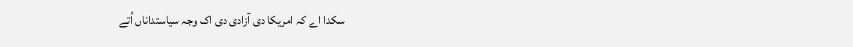سکدا اے کہ امریکا دی آزادی دی اک وجہ سیاستداناں اُتے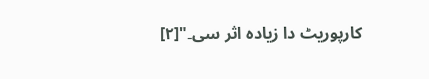کارپوریٹ دا زیادہ اثر سی۔"[۲]